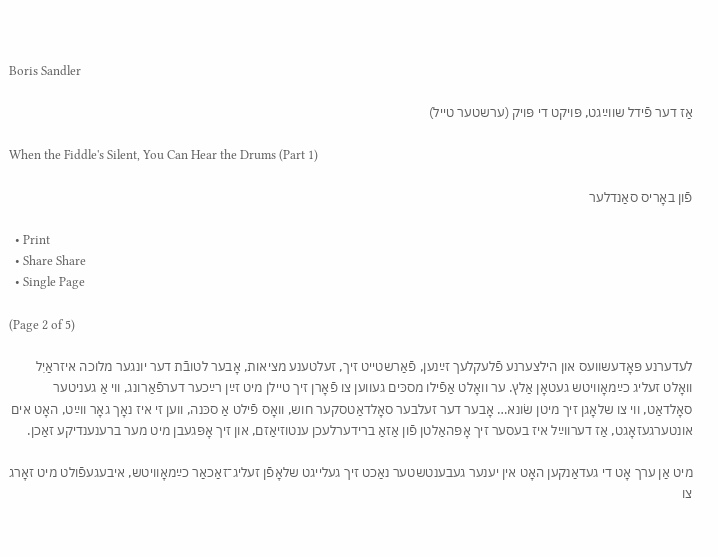Boris Sandler

אַז דער פֿידל שווײַגט, פּויקט די פּויק (ערשטער טייל)

When the Fiddle's Silent, You Can Hear the Drums (Part 1)

פֿון באָריס סאַנדלער

  • Print
  • Share Share
  • Single Page

(Page 2 of 5)

לעדערנע פּאָדעשוועס און הילצערנע פֿלעקלעך זײַנען, פֿאַרשטייט זיך, זעלטענע מציאות, אָבער לטובֿת דער יונגער מלוכה איזראַיִל וואָלט זעליג כײַמאָוויטש געטאָן אַלץ. ער וואָלט אַפֿילו מסכּים געווען צו פֿאָרן זיך טיילן מיט זײַן רײַכער דערפֿאַרונג, ווי אַ געניטער סאָלדאַט, ווי צו שלאָגן זיך מיטן שׂונא… אָבער דער זעלבער סאָלדאַטסקער חוש, וואָס פֿילט אַ סכּנה, ווען זי איז נאָך גאָר ווײַט, האָט אים אונטערגעזאָגט, אַז דערווײַל איז בעסער זיך אָפּהאַלטן פֿון אַזאַ ברידערלעכן ענטוזיאַזם, און זיך אָפּגעבן מיט מער ברענענדיקע זאַכן.

מיט אַן ערך אָט די געדאַנקען האָט אין יענער געבענטשטער נאַכט זיך געלייגט שלאָפֿן זעליג־זאַכאַר כײַמאָוויטש, איבעגעפֿולט מיט זאָרג צו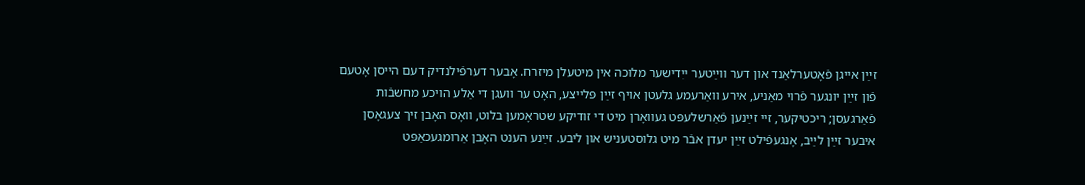זײַן אייגן פֿאָטערלאַנד און דער ווײַטער ייִדישער מלוכה אין מיטעלן מיזרח. אָבער דערפֿילנדיק דעם הייסן אָטעם פֿון זײַן יונגער פֿרוי מאַניע, אירע וואַרעמע גלעטן אויף זײַן פּלייצע, האָט ער וועגן די אַלע הויכע מחשבֿות פֿאַרגעסן; ריכטיקער, זיי זײַנען פֿאַרשלעפּט געוואָרן מיט די זודיקע שטראָמען בלוט, וואָס האָבן זיך צעגאָסן איבער זײַן לײַב, אָנגעפֿילט זײַן יעדן אבֿר מיט גלוסטעניש און ליבע. זײַנע הענט האָבן אַרומגעכאַפּט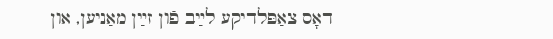דאָס צאַפּלדיקע לײַב פֿון זײַן מאַניען, און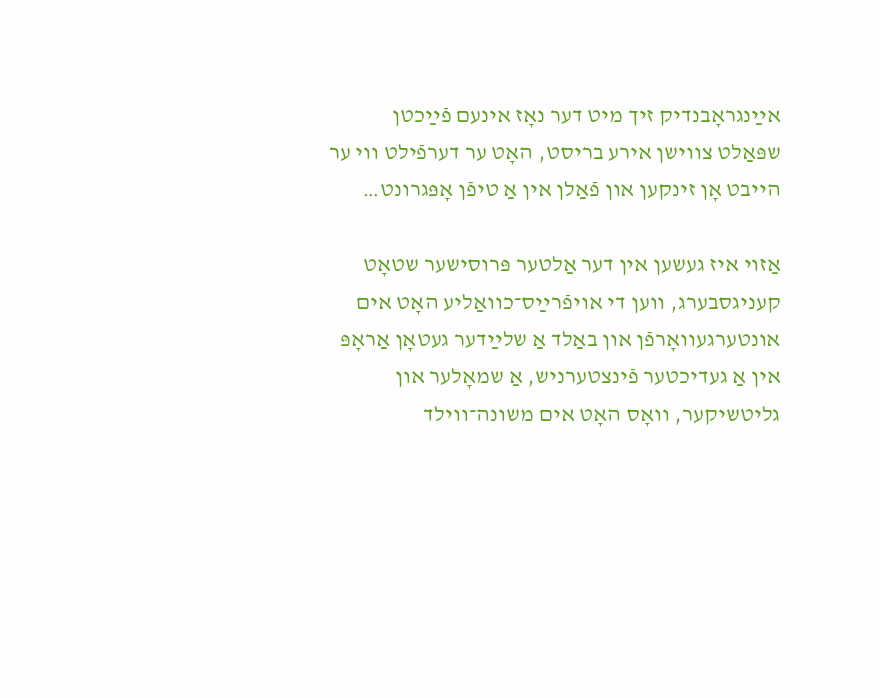אײַנגראָבנדיק זיך מיט דער נאָז אינעם פֿײַכטן שפּאַלט צווישן אירע בריסט, האָט ער דערפֿילט ווי ער הייבט אָן זינקען און פֿאַלן אין אַ טיפֿן אָפּגרונט…

אַזוי איז געשען אין דער אַלטער פּרוסישער שטאָט קעניגסבערג, ווען די אויפֿרײַס־כוואַליע האָט אים אונטערגעוואָרפֿן און באַלד אַ שלײַדער געטאָן אַראָפּ אין אַ געדיכטער פֿינצטערניש, אַ שמאָלער און גליטשיקער, וואָס האָט אים משונה־ווילד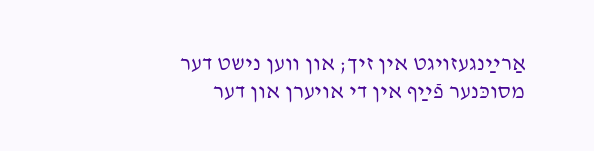אַרײַנגעזויגט אין זיך; און ווען נישט דער מסוכּנער פֿײַף אין די אויערן און דער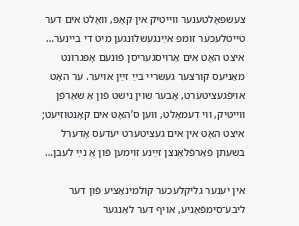צעשפּאָלטענער ווייטיק אין קאָפּ, וואָלט אים דער טייטלעכער זומפּ אײַנגעשלונגען מיט די ביינער… איצט האָט אים אַרויסגעריסן פֿונעם אָפּגרונט מאַניעס קורצער געשריי בײַ זײַן אויער. ער האָט אויפֿגעציטערט, אָבער שוין נישט פֿון אַ שאַרפֿן ווייטיק, ווי דעמאָלט, ווען ס’האָט אים קאָנטוזיעט; איצט האָט אין אים געציטערט יעדעס אָדערל בשעתן פֿאַרפֿלאַנצן זײַנע זוימען פֿון אַ נײַ לעבן…

אין יענער גליקלעכער קולמינאַציע פֿון דער ליבע־סימפֿאָניע, אויף דער לאַנגער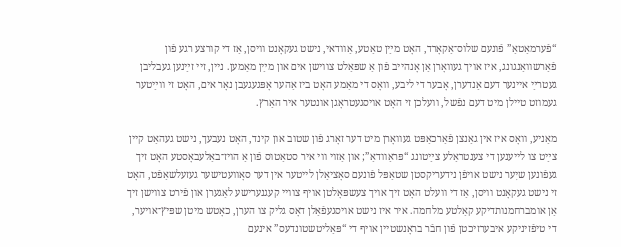“פֿערמאַטאַ” פֿונעם שלוס־אַקאָרד, האָט מײַן טאַטע, אַוודאי, נישט געקאָנט וויסן, אַז די קורצע רגע פֿון פֿאַרשוואַנגונג, איז אויך געוואָרן אַן אָנהייב פֿון אַ שפּאַלט צווישן אים און מײַן מאַמען. ניין, זיי זײַנען געבליבן געטרײַ איינער דעם אַנדערן, אָבער די ליבע, וואָס די מאַמע האָט ביז אַהער אָפּגעגעבן נאָר אים, האָט זי ווײַטער געמוזט טיילן מיט דעם נפֿשל, וועלכן זי האָט אויסגעטראָגן אונטער איר האַרץ.

מאַניע, וואָס איז אין גאַנצן פֿאַרכאַפּט געוואָרן מיט דער זאָרג פֿון שטוב און קינד, האָט נעבעך, נישט געהאַט קיין צײַט צו לייענען די צענטראַלע צײַטונג “פּראַוודאַ”; און אַזוי ווי איר סטאַטוס פֿון אַ הויז־באַלעבאָסטע האָט זיך געפֿונען שיִער נישט אויפֿן נידעריקסטן שטאַפּל פֿונעם סאָציאַלן לייטער אין דער סאָוועטישער געזעלשאַפֿט, האָט זי נישט געקאָנט וויסן, אַז די וועלט האָט זיך אויך צעשפּאָלטן אויף צוויי קעגנערישע לאַגערן און פֿירט צווישן זיך אַן אומברחמנותדיקע קאַלטע מלחמה. איר איז נישט אויסגעפֿאַלן דאָס גליק צו הערן, כאָטש מיטן שפּיץ־אויער, די טיפֿזיניקע איבערזיכטן פֿון חבֿר בראָנשטיין אויף די “פּאַליטשטונדעס” אינעם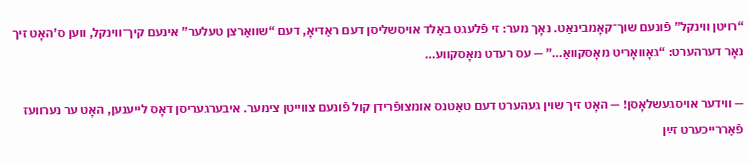“רויטן ווינקל” פֿונעם שוך־קאָמבינאַט. נאָך מער: זי פֿלעגט באַלד אויסשליסן דעם ראַדיאָ, דעם “שוואַרצן טעלער” אינעם קיך־ווינקל, ווען ס’האָט זיך נאָר דערהערט: “גאָוואָריט מאָסקוואַ…” — עס רעדט מאָסקווע…

— ווידער אויסגעשלאָסן! — האָט זיך שוין געהערט דעם טאַטנס אומצופֿרידן קול פֿונעם צווייטן צימער. איבערגעריסן דאָס לייענען, האָט ער נערוועז פֿאַררייכערט זײַן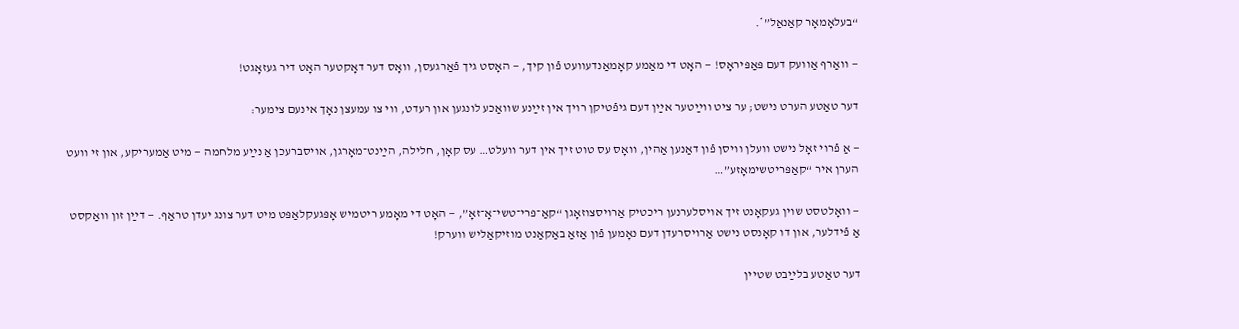“בעלאָמאָר קאַנאַל”*.

— וואַרף אַוועק דעם פּאַפּיראָס! — האָט די מאַמע קאָמאַנדעוועט פֿון קיך, — האָסט גיך פֿאַרגעסן, וואָס דער דאָקטער האָט דיר געזאָגט!

דער טאַטע הערט נישט; ער ציט ווײַטער אײַן דעם גיפֿטיקן רויך אין זײַנע שוואַכע לונגען און רעדט, ווי צו עמעצן נאָך אינעם צימער:

— אַ פֿרוי זאָל נישט וועלן וויסן פֿון דאַנען אַהין, וואָס עס טוט זיך אין דער וועלט… עס קאָן, חלילה, הײַנט־מאָרגן, אויסברעכן אַ נײַע מלחמה — מיט אַמעריקע, און זי וועט הערן איר “קאַפּריטשימאָזע”…

— וואָלטסט שוין געקאָנט זיך אויסלערנען ריכטיק אַרויסצוזאָגן “קאַ־פּרי־טשי־אָ־זאָ”, — האָט די מאָמע ריטמיש אָפּגעקלאַפּט מיט דער צונג יעדן טראַף. — דײַן זון וואַקסט אַ פֿידלער, און דו קאָנסט נישט אַרויסרעדן דעם נאָמען פֿון אַזאַ באַקאַנט מוזיקאַליש ווערק!

דער טאַטע בלײַבט שטיין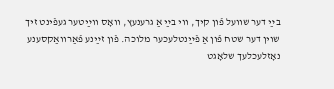בײַ דער שוועל פֿון קיך, ווי בײַ אַ גרענעץ, וואָס ווײַטער געפֿינט זיך שוין דער שטח פֿון אַ פֿײַנטלעכער מלוכה. פֿון זײַנע פֿאַרוואַקסענע נאָזלעכלעך שלאָגט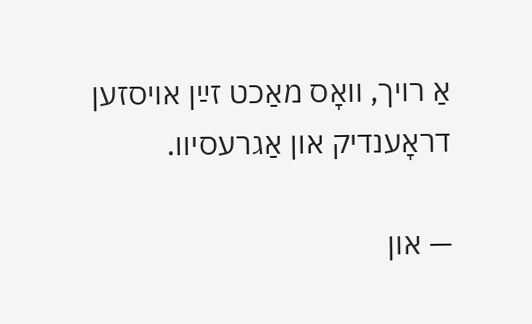אַ רויך, וואָס מאַכט זײַן אויסזען דראָענדיק און אַגרעסיוו.

— און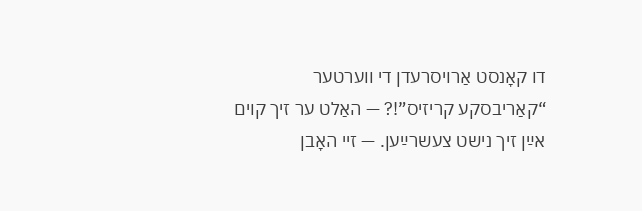דו קאָנסט אַרויסרעדן די ווערטער “קאַריבסקע קריזיס”!? — האַלט ער זיך קוים אײַן זיך נישט צעשרײַען. — זיי האָבן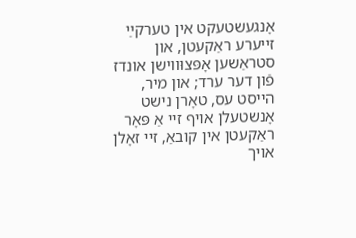אָנגעשטעקט אין טערקײַ זייערע ראַקעטן, און סטראַשען אָפּצוּווישן אונדז פֿון דער ערד; און מיר, הייסט עס, טאָרן נישט אָנשטעלן אויף זיי אַ פּאָר ראַקעטן אין קובאַ, זיי זאָלן אויך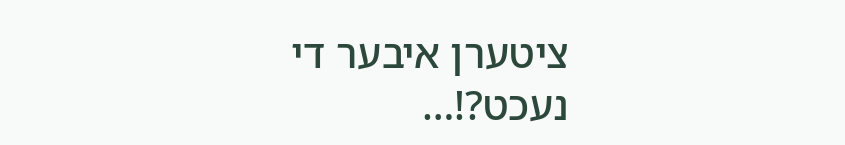ציטערן איבער די נעכט?!…